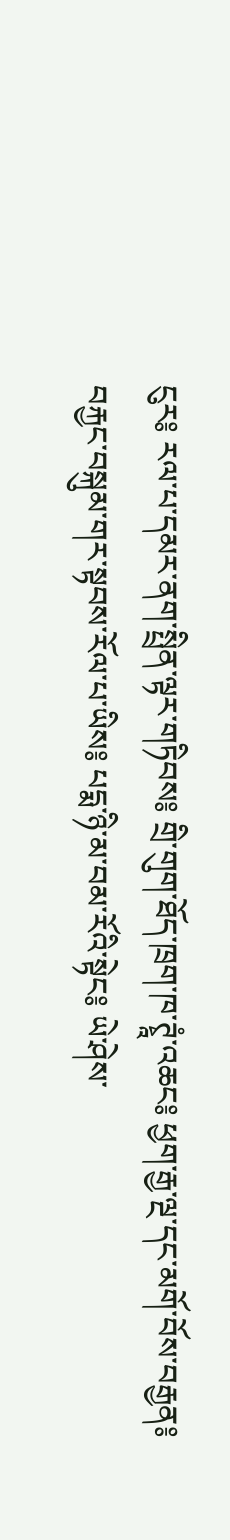ངུར༔ རལ་པ་དམར་ནག་སྤྲིན་ལྟར་གཏིབས༔ གྲི་གུག་ཐོད་ཁྲག་ཁ་ཊྭཱཾ་འཆང༔ ཕྱག་རྒྱ་ལྔ་དང་མགོ་བོས་བརྒྱན༔ བརྐྱང་བསྐུམ་གར་སྟབས་རོལ་པ་ཡིས༔ པདྨ་ཉི་མ་བམ་རོའི་སྟེང༔ ཡེ་ཤེས་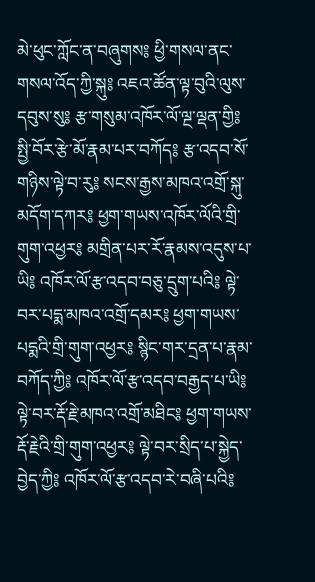མེ་ཕུང་ཀློང་ན་བཞུགས༔ ཕྱི་གསལ་ནང་གསལ་འོད་ཀྱི་སྐུ༔ འཇའ་ཚོན་ལྟ་བུའི་ལུས་དབུས་སུ༔ རྩ་གསུམ་འཁོར་ལོ་ལྔ་ལྡན་གྱི༔ སྤྱི་བོར་རྩེ་མོ་རྣམ་པར་བཀོད༔ རྩ་འདབ་སོ་གཉིས་ལྟེ་བ་རུ༔ སངས་རྒྱས་མཁའ་འགྲོ་སྐུ་མདོག་དཀར༔ ཕྱག་གཡས་འཁོར་ལོའི་གྲི་གུག་འཕྱར༔ མགྲིན་པར་རོ་རྣམས་འདུས་པ་ཡི༔ འཁོར་ལོ་རྩ་འདབ་བཅུ་དྲུག་པའི༔ ལྟེ་བར་པདྨ་མཁའ་འགྲོ་དམར༔ ཕྱག་གཡས་པདྨའི་གྲི་གུག་འཕྱར༔ སྙིང་གར་དྲན་པ་རྣམ་བཀོད་ཀྱི༔ འཁོར་ལོ་རྩ་འདབ་བརྒྱད་པ་ཡི༔ ལྟེ་བར་རྡོ་རྗེ་མཁའ་འགྲོ་མཐིང༔ ཕྱག་གཡས་རྡོ་རྗེའི་གྲི་གུག་འཕྱར༔ ལྟེ་བར་སྲིད་པ་སྐྱེད་བྱེད་ཀྱི༔ འཁོར་ལོ་རྩ་འདབ་རེ་བཞི་པའི༔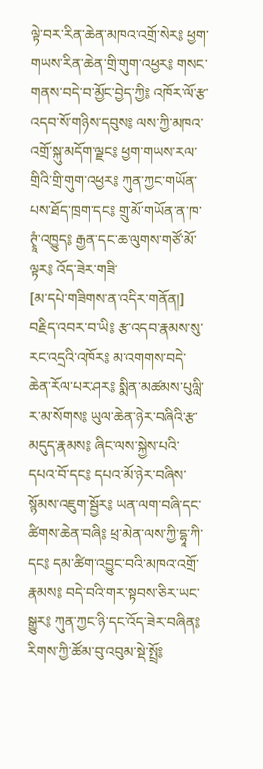ལྟེ་བར་རིན་ཆེན་མཁའ་འགྲོ་སེར༔ ཕྱག་གཡས་རིན་ཆེན་གྲི་གུག་འཕྱར༔ གསང་གནས་བདེ་བ་མྱོང་བྱེད་ཀྱི༔ འཁོར་ལོ་རྩ་འདབ་སོ་གཉིས་དབུས༔ ལས་ཀྱི་མཁའ་འགྲོ་སྐུ་མདོག་ལྗང༔ ཕྱག་གཡས་རལ་གྲིའི་གྲི་གུག་འཕྱར༔ ཀུན་ཀྱང་གཡོན་པས་ཐོད་ཁྲག་དང༔ གྲུ་མོ་གཡོན་ན་ཁ་ཊྭཱཾ་འཁྱུད༔ རྒྱན་དང་ཆ་ལུགས་གཙོ་མོ་ལྟར༔ འོད་ཟེར་གཟི་
[མ་དཔེ་གཟིགས་ན་འདིར་གནོན།]
བརྗིད་འབར་བ་ཡི༔ རྩ་འདབ་རྣམས་སུ་རང་འདྲའི་འཁོར༔ མ་འགགས་བདེ་ཆེན་རོལ་པར་ཤར༔ སྨིན་མཚམས་པུལླི་ར་མ་སོགས༔ ཡུལ་ཆེན་ཉེར་བཞིའི་རྩ་མདུད་རྣམས༔ ཞིང་ལས་སྐྱེས་པའི་དཔའ་བོ་དང༔ དཔའ་མོ་ཉེར་བཞིས་སྙོམས་འཇུག་སྦྱོར༔ ཡན་ལག་བཞི་དང་ཚིགས་ཆེན་བཞི༔ ཕྲ་མེན་ལས་ཀྱི་དྷཱ་ཀི་དང༔ དམ་ཚིག་འབྱུང་བའི་མཁའ་འགྲོ་རྣམས༔ བདེ་བའི་གར་སྟབས་ཅིར་ཡང་སྒྱུར༔ ཀུན་ཀྱང་ཉི་དང་འོད་ཟེར་བཞིན༔ རིགས་ཀྱི་ཚོམ་བུ་འབུམ་སྡེ་སྤྲོ༔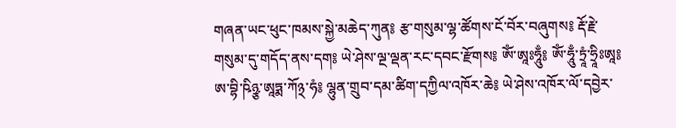གཞན་ཡང་ཕུང་ཁམས་སྐྱེ་མཆེད་ཀུན༔ རྩ་གསུམ་ལྷ་ཚོགས་ངོ་བོར་བཞུགས༔ རྡོ་རྗེ་གསུམ་དུ་གདོད་ནས་དག༔ ཡེ་ཤེས་ལྔ་ལྡན་རང་དབང་རྫོགས༔ ཨོཾ་ཨཱཿཧཱུྃ༔ ཨོཾ་ཧཱུྃ་ཏྲཱཾ་ཧྲཱིཿཨཱ༔ ཨ་བྷི་ཥིཉྩ་ཨཱཏྨ་ཀོ྅་ཧཾ༔ ལྷུན་གྲུབ་དམ་ཚིག་དཀྱིལ་འཁོར་ཆེ༔ ཡེ་ཤེས་འཁོར་ལོ་དབྱེར་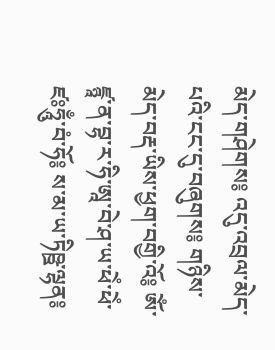མེད་གཤེགས༔ འདུ་འབྲལ་མེད་པའི་ངང་དུ་བཞུགས༔ གཉིས་མེད་བརྡ་ཡིས་ཕྱག་བགྱི་འོ༔ ཨོཾ་ཛྙཱ་ན་བྷ་ར་ཧི་ཨཱ་བེ་ཤ་ཡ་ཕེཾ་ཕེཾ་ཛཿཧཱུྃ་བཾ་ཧོ༔ ས་མ་ཡ་ཏིཥྛ་ལྷན༔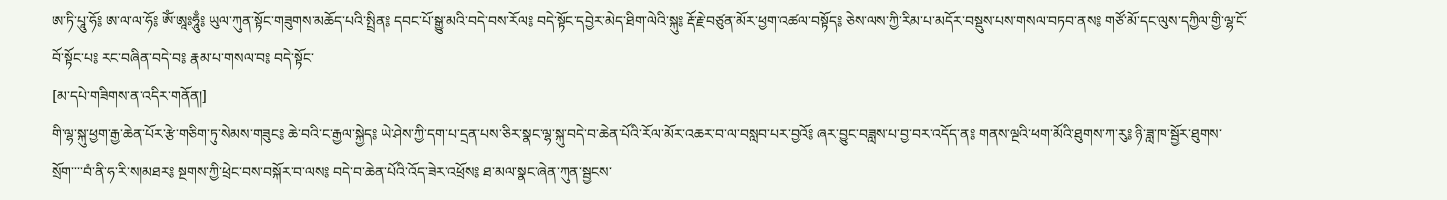ཨ་ཏི་པཱུ་ཧོ༔ ཨ་ལ་ལ་ཧོ༔ ཨོཾ་ཨཱཿཧཱུྃ༔ ཡུལ་ཀུན་སྟོང་གཟུགས་མཆོད་པའི་སྤྲིན༔ དབང་པོ་སྒྱུ་མའི་བདེ་བས་རོལ༔ བདེ་སྟོང་དབྱེར་མེད་ཐིག་ལེའི་སྐུ༔ རྡོ་རྗེ་བཙུན་མོར་ཕྱག་འཚལ་བསྟོད༔ ཅེས་ལས་ཀྱི་རིམ་པ་མདོར་བསྡུས་པས་གསལ་བཏབ་ནས༔ གཙོ་མོ་དང་ལུས་དཀྱིལ་གྱི་ལྷ་ངོ་བོ་སྟོང་པ༔ རང་བཞིན་བདེ་བ༔ རྣམ་པ་གསལ་བ༔ བདེ་སྟོང་
[མ་དཔེ་གཟིགས་ན་འདིར་གནོན།]
གི་ལྷ་སྐུ་ཕྱག་རྒྱ་ཆེན་པོར་རྩེ་གཅིག་ཏུ་སེམས་གཟུང༔ ཆེ་བའི་ང་རྒྱལ་སྐྱེད༔ ཡེ་ཤེས་ཀྱི་དག་པ་དྲན་པས་ཅིར་སྣང་ལྷ་སྐུ་བདེ་བ་ཆེན་པོའི་རོལ་མོར་འཆར་བ་ལ་བསླབ་པར་བྱའོ༔ ཞར་བྱུང་བཟླས་པ་བྱ་བར་འདོད་ན༔ གནས་ལྔའི་ཕག་མོའི་ཐུགས་ཀ་རུ༔ ཉི་ཟླ་ཁ་སྦྱོར་ཐུགས་སྲོག་་་་བཾ་ནི་ཧ་རི་ས།མཐར༔ སྔགས་ཀྱི་ཕྲེང་བས་བསྐོར་བ་ལས༔ བདེ་བ་ཆེན་པོའི་འོད་ཟེར་འཕྲོས༔ ཐ་མལ་སྣང་ཞེན་ཀུན་སྦྱངས་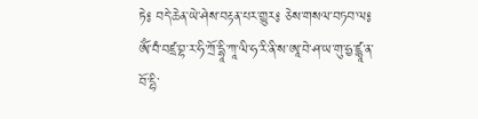ཏེ༔ བདེ་ཆེན་ཡེ་ཤེས་བརྟན་པར་གྱུར༔ ཅེས་གསལ་བཏབ་ལ༔ ཨོཾ་བཾ་བཛྲ་བྷ་ར་ཧི་ཀྲོ་དྷཱི་ཀཱ་ལི་ཧ་རི་ནི་ས་ཨཱ་བེ་ཤ་ཡ་གུ་ཧྱ་ཛྙཱ་ན་བོ་དྷི་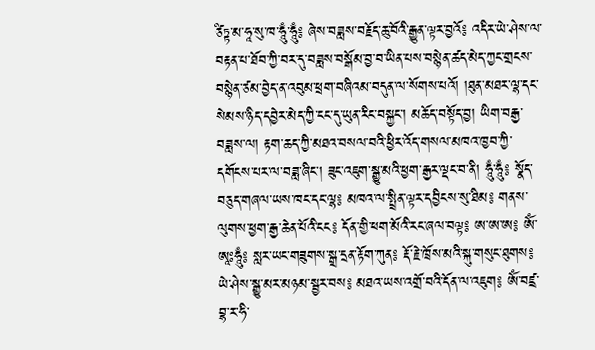ཙིཏྟ་མ་ཧཱ་སུ་ཁ་ཧཱུྃ་ཧཱུྃ༔ ཞེས་བཟླས་བརྗོད་ཆུ་བོའི་རྒྱུན་ལྟར་བྱའོ༔ འདིར་ཡེ་ཤེས་ལ་བརྟན་པ་ཐོབ་ཀྱི་བར་དུ་བཟླས་བསྒོམ་བྱ་བ་ཡིན་པས་བསྙེན་ཚད་མེད་ཀྱང་གྲངས་བསྙེན་ཙམ་བྱེད་ན་འབུམ་ཕྲག་བཞིའམ་བདུན་ལ་སོགས་པའོ། །ཐུན་མཐར་ལྷ་དང་སེམས་ཉིད་དབྱེར་མེད་ཀྱི་ངང་དུ་ཡུན་རིང་བསྐྱང་། མཆོད་བསྟོད་བྱ། ཡིག་བརྒྱ་བཟླས་ལ། རྟག་ཆད་ཀྱི་མཐའ་བསལ་བའི་ཕྱིར་འོད་གསལ་མཁའ་ཁྱབ་ཀྱི་དགོངས་པར་ལ་བཟླ་ཞིང་། ཟུང་འཇུག་སྒྱུ་མའི་ཕྱག་རྒྱར་ལྡང་བ་ནི། ཧཱུྃ་ཧཱུྃ༔ སྣོད་བཅུད་གཞལ་ཡས་ཁང་དང་ལྷ༔ མཁའ་ལ་སྤྲིན་ལྟར་དབྱིངས་སུ་ཐིམ༔ གནས་ལུགས་ཕྱག་རྒྱ་ཆེན་པོའི་ངང༔ དོན་གྱི་ཕག་མོའི་རང་ཞལ་བལྟ༔ ཨ་ཨ་ཨ༔ ཨོཾ་ཨཱཿཧཱུྃ༔ སླར་ཡང་གཟུགས་སྒྲ་དྲན་རྟོག་ཀུན༔ རྡོ་རྗེ་ཁྲོས་མའི་སྐུ་གསུང་ཐུགས༔ ཡེ་ཤེས་སྒྱུ་མར་མཉམ་སྦྱར་བས༔ མཐའ་ཡས་འགྲོ་བའི་དོན་ལ་འཇུག༔ ཨོཾ་བཛྲ་བྷ་ར་ཧི་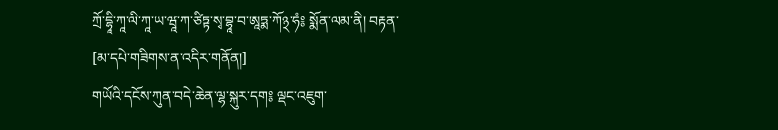ཀྲོ་དྷཱི་ཀཱ་ལི་ཀཱ་ཡ་ཝཱ་ཀ་ཙིཏྟ་སྭ་བྷཱ་བ་ཨཱཏྨ་ཀོ྅་ཧཾ༔ སྨོན་ལམ་ནི། བརྟན་
[མ་དཔེ་གཟིགས་ན་འདིར་གནོན།]
གཡོའི་དངོས་ཀུན་བདེ་ཆེན་ལྷ་སྐུར་དག༔ ལྡང་འཇུག་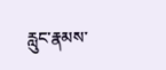རླུང་རྣམས་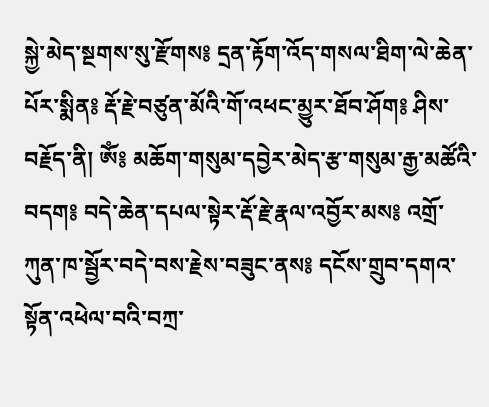སྐྱེ་མེད་སྔགས་སུ་རྫོགས༔ དྲན་རྟོག་འོད་གསལ་ཐིག་ལེ་ཆེན་པོར་སྨིན༔ རྡོ་རྗེ་བཙུན་མོའི་གོ་འཕང་མྱུར་ཐོབ་ཤོག༔ ཤིས་བརྗོད་ནི། ཨོཾ༔ མཆོག་གསུམ་དབྱེར་མེད་རྩ་གསུམ་རྒྱ་མཚོའི་བདག༔ བདེ་ཆེན་དཔལ་སྟེར་རྡོ་རྗེ་རྣལ་འབྱོར་མས༔ འགྲོ་ཀུན་ཁ་སྦྱོར་བདེ་བས་རྗེས་བཟུང་ནས༔ དངོས་གྲུབ་དགའ་སྟོན་འཕེལ་བའི་བཀྲ་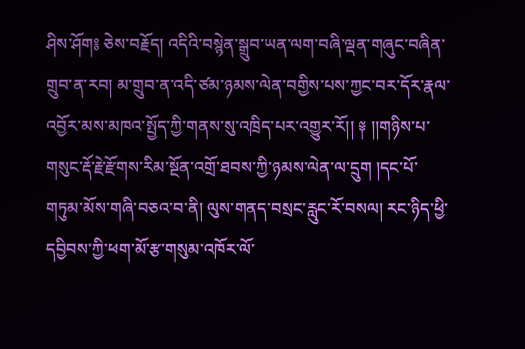ཤིས་ཤོག༔ ཅེས་བརྗོད། འདིའི་བསྙེན་སྒྲུབ་ཡན་ལག་བཞི་ལྡན་གཞུང་བཞིན་གྲུབ་ན་རབ། མ་གྲུབ་ན་འདི་ཙམ་ཉམས་ལེན་བགྱིས་པས་ཀྱང་བར་དོར་རྣལ་འབྱོར་མས་མཁའ་སྤྱོད་ཀྱི་གནས་སུ་འཁྲིད་པར་འགྱུར་རོ།། ༈ །།གཉིས་པ་གསུང་རྡོ་རྗེ་རྫོགས་རིམ་སྔོན་འགྲོ་ཐབས་ཀྱི་ཉམས་ལེན་ལ་དྲུག །དང་པོ་གཏུམ་མོས་གཞི་བཅའ་བ་ནི། ལུས་གནད་བསྲང་རླུང་རོ་བསལ། རང་ཉིད་ཕྱི་དབྱིབས་ཀྱི་ཕག་མོ་རྩ་གསུམ་འཁོར་ལོ་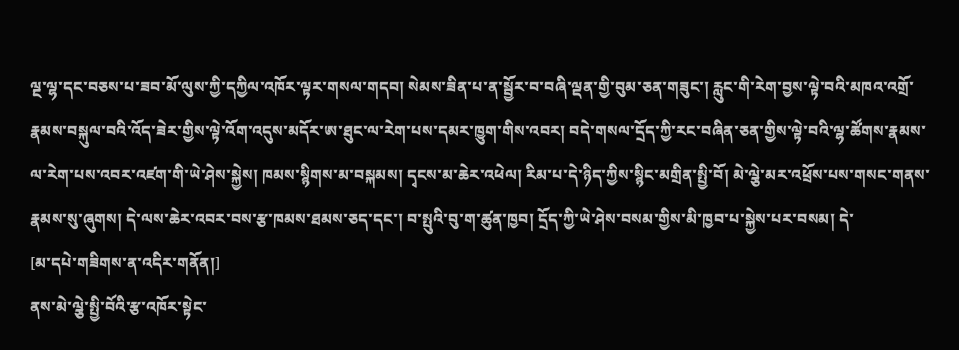ལྔ་ལྷ་དང་བཅས་པ་ཟབ་མོ་ལུས་ཀྱི་དཀྱིལ་འཁོར་ལྟར་གསལ་གདབ། སེམས་ཟིན་པ་ན་སྦྱོར་བ་བཞི་ལྡན་གྱི་བུམ་ཅན་གཟུང་། རླུང་གི་རེག་བྱས་ལྟེ་བའི་མཁའ་འགྲོ་རྣམས་བསྐུལ་བའི་འོད་ཟེར་གྱིས་ལྟེ་འོག་འདུས་མདོར་ཨ་ཐུང་ལ་རེག་པས་དམར་ཁྱུག་གིས་འབར། བདེ་གསལ་དྲོད་ཀྱི་རང་བཞིན་ཅན་གྱིས་ལྟེ་བའི་ལྷ་ཚོགས་རྣམས་ལ་རེག་པས་འབར་འཛག་གི་ཡེ་ཤེས་སྐྱེས། ཁམས་སྙིགས་མ་བསྐམས། དྭངས་མ་ཆེར་འཕེལ། རིམ་པ་དེ་ཉིད་ཀྱིས་སྙིང་མགྲིན་སྤྱི་བོ། མེ་ལྕེ་མར་འཕྲོས་པས་གསང་གནས་རྣམས་སུ་ཞུགས། དེ་ལས་ཆེར་འབར་བས་རྩ་ཁམས་ཐམས་ཅད་དང་། བ་སྤུའི་བུ་ག་ཚུན་ཁྱབ། དྲོད་ཀྱི་ཡེ་ཤེས་བསམ་གྱིས་མི་ཁྱབ་པ་སྐྱེས་པར་བསམ། དེ་
[མ་དཔེ་གཟིགས་ན་འདིར་གནོན།]
ནས་མེ་ལྕེ་སྤྱི་བོའི་རྩ་འཁོར་སྟེང་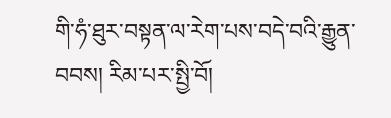གི་ཧཾ་ཐུར་བསྟན་ལ་རེག་པས་བདེ་བའི་རྒྱུན་བབས། རིམ་པར་སྤྱི་བོ།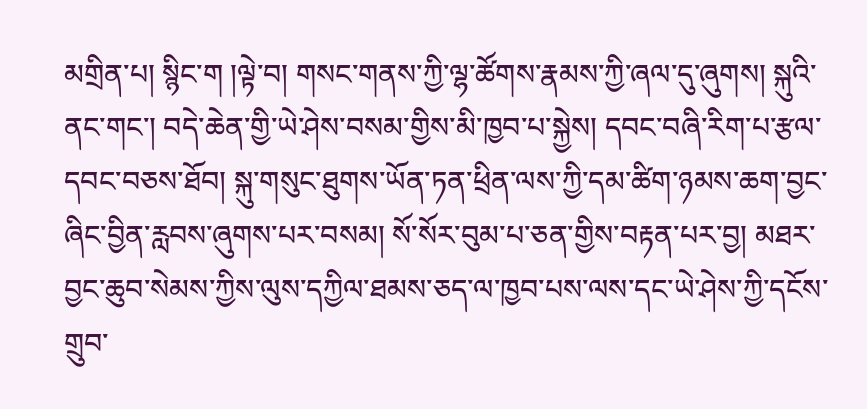མགྲིན་པ། སྙིང་ག །ལྟེ་བ། གསང་གནས་ཀྱི་ལྷ་ཚོགས་རྣམས་ཀྱི་ཞལ་དུ་ཞུགས། སྐུའི་ནང་གང་། བདེ་ཆེན་གྱི་ཡེ་ཤེས་བསམ་གྱིས་མི་ཁྱབ་པ་སྐྱེས། དབང་བཞི་རིག་པ་རྩལ་དབང་བཅས་ཐོབ། སྐུ་གསུང་ཐུགས་ཡོན་ཏན་ཕྲིན་ལས་ཀྱི་དམ་ཚིག་ཉམས་ཆག་བྱང་ཞིང་བྱིན་རླབས་ཞུགས་པར་བསམ། སོ་སོར་བུམ་པ་ཅན་གྱིས་བརྟན་པར་བྱ། མཐར་བྱང་ཆུབ་སེམས་ཀྱིས་ལུས་དཀྱིལ་ཐམས་ཅད་ལ་ཁྱབ་པས་ལས་དང་ཡེ་ཤེས་ཀྱི་དངོས་གྲུབ་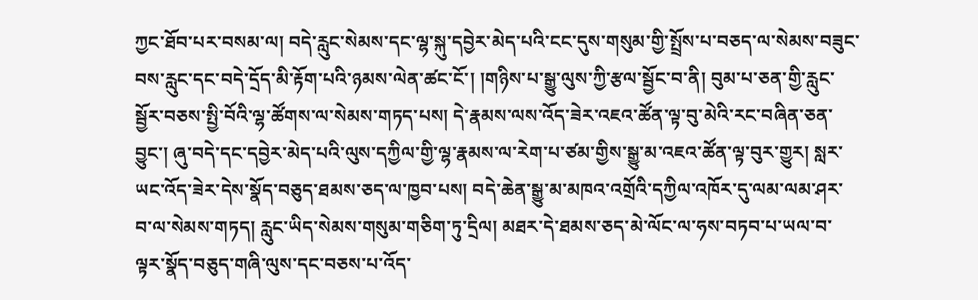ཀྱང་ཐོབ་པར་བསམ་ལ། བདེ་རླུང་སེམས་དང་ལྷ་སྐུ་དབྱེར་མེད་པའི་ངང་དུས་གསུམ་གྱི་སྤྲོས་པ་བཅད་ལ་སེམས་བཟུང་བས་རླུང་དང་བདེ་དྲོད་མི་རྟོག་པའི་ཉམས་ལེན་ཚང་ངོ་། །གཉིས་པ་སྒྱུ་ལུས་ཀྱི་རྩལ་སྦྱོང་བ་ནི། བུམ་པ་ཅན་གྱི་རླུང་སྦྱོར་བཅས་སྤྱི་བོའི་ལྷ་ཚོགས་ལ་སེམས་གཏད་པས། དེ་རྣམས་ལས་འོད་ཟེར་འཇའ་ཚོན་ལྟ་བུ་མེའི་རང་བཞིན་ཅན་བྱུང་། ཞུ་བདེ་དང་དབྱེར་མེད་པའི་ལུས་དཀྱིལ་གྱི་ལྷ་རྣམས་ལ་རེག་པ་ཙམ་གྱིས་སྒྱུ་མ་འཇའ་ཚོན་ལྟ་བུར་གྱུར། སླར་ཡང་འོད་ཟེར་དེས་སྣོད་བཅུད་ཐམས་ཅད་ལ་ཁྱབ་པས། བདེ་ཆེན་སྒྱུ་མ་མཁའ་འགྲོའི་དཀྱིལ་འཁོར་དུ་ལམ་ལམ་ཤར་བ་ལ་སེམས་གཏད། རླུང་ཡིད་སེམས་གསུམ་གཅིག་ཏུ་དྲིལ། མཐར་དེ་ཐམས་ཅད་མེ་ལོང་ལ་ཧས་བཏབ་པ་ཡལ་བ་ལྟར་སྣོད་བཅུད་གཞི་ལུས་དང་བཅས་པ་འོད་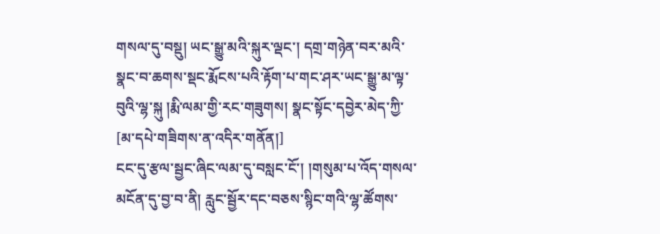གསལ་དུ་བསྡུ། ཡང་སྒྱུ་མའི་སྐུར་ལྡང་། དགྲ་གཉེན་བར་མའི་སྣང་བ་ཆགས་སྡང་རྨོངས་པའི་རྟོག་པ་གང་ཤར་ཡང་སྒྱུ་མ་ལྟ་བུའི་ལྷ་སྐུ །རྨི་ལམ་གྱི་རང་གཟུགས། སྣང་སྟོང་དབྱེར་མེད་ཀྱི་
[མ་དཔེ་གཟིགས་ན་འདིར་གནོན།]
ངང་དུ་རྩལ་སྦྱང་ཞིང་ལམ་དུ་བསླང་ངོ་། །གསུམ་པ་འོད་གསལ་མངོན་དུ་བྱ་བ་ནི། རླུང་སྦྱོར་དང་བཅས་སྙིང་གའི་ལྷ་ཚོགས་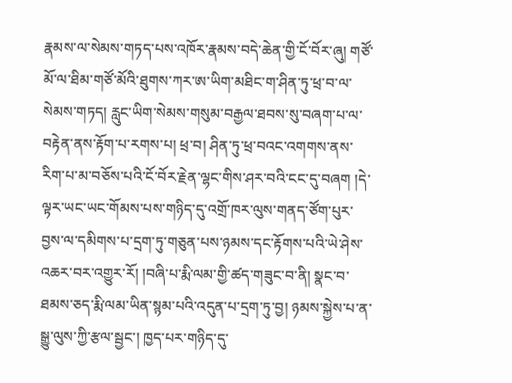རྣམས་ལ་སེམས་གཏད་པས་འཁོར་རྣམས་བདེ་ཆེན་གྱི་ངོ་བོར་ཞུ། གཙོ་མོ་ལ་ཐིམ་གཙོ་མོའི་ཐུགས་ཀར་ཨ་ཡིག་མཐིང་ག་ཤིན་ཏུ་ཕྲ་བ་ལ་སེམས་གཏད། རླུང་ཡིག་སེམས་གསུམ་བརྒྱལ་ཐབས་སུ་བཞག་པ་ལ་བརྟེན་ནས་རྟོག་པ་རགས་པ། ཕྲ་བ། ཤིན་ཏུ་ཕྲ་བའང་འགགས་ནས་རིག་པ་མ་བཅོས་པའི་ངོ་བོར་རྗེན་ལྷང་གིས་ཤར་བའི་ངང་དུ་བཞག །དེ་ལྟར་ཡང་ཡང་གོམས་པས་གཉིད་དུ་འགྲོ་ཁར་ལུས་གནད་ཙོག་པུར་བྱས་ལ་དམིགས་པ་དྲག་ཏུ་གཅུན་པས་ཉམས་དང་རྟོགས་པའི་ཡེ་ཤེས་འཆར་བར་འགྱུར་རོ། །བཞི་པ་རྨི་ལམ་གྱི་ཚད་གཟུང་བ་ནི། སྣང་བ་ཐམས་ཅད་རྨི་ལམ་ཡིན་སྙམ་པའི་འདུན་པ་དྲག་ཏུ་བྱ། ཉམས་སྐྱེས་པ་ན་སྒྱུ་ལུས་ཀྱི་རྩལ་སྦྱང་། ཁྱད་པར་གཉིད་དུ་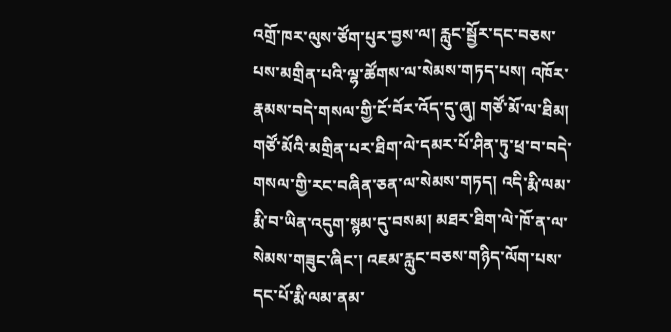འགྲོ་ཁར་ལུས་ཙོག་པུར་བྱས་ལ། རླུང་སྦྱོར་དང་བཅས་པས་མགྲིན་པའི་ལྷ་ཚོགས་ལ་སེམས་གཏད་པས། འཁོར་རྣམས་བདེ་གསལ་གྱི་ངོ་བོར་འོད་དུ་ཞུ། གཙོ་མོ་ལ་ཐིམ། གཙོ་མོའི་མགྲིན་པར་ཐིག་ལེ་དམར་པོ་ཤིན་ཏུ་ཕྲ་བ་བདེ་གསལ་གྱི་རང་བཞིན་ཅན་ལ་སེམས་གཏད། འདི་རྨི་ལམ་རྨི་བ་ཡིན་འདུག་སྙམ་དུ་བསམ། མཐར་ཐིག་ལེ་ཁོ་ན་ལ་སེམས་གཟུང་ཞིང་། འཇམ་རླུང་བཅས་གཉིད་ལོག་པས་དང་པོ་རྨི་ལམ་ནམ་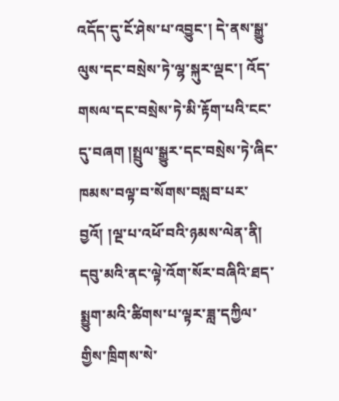འདོད་དུ་ངོ་ཤེས་པ་འབྱུང་། དེ་ནས་སྒྱུ་ལུས་དང་བསྲེས་ཏེ་ལྷ་སྐུར་ལྡང་། འོད་གསལ་དང་བསྲེས་ཏེ་མི་རྟོག་པའི་ངང་དུ་བཞག །སྤྲུལ་སྒྱུར་དང་བསྲེས་ཏེ་ཞིང་ཁམས་བལྟ་བ་སོགས་བསླབ་པར་བྱའོ། །ལྔ་པ་འཕོ་བའི་ཉམས་ལེན་ནི། དབུ་མའི་ནང་ལྟེ་འོག་སོར་བཞིའི་ཐད་སྨྱུག་མའི་ཚིགས་པ་ལྟར་ཟླ་དཀྱིལ་གྱིས་ཁྲིགས་སེ་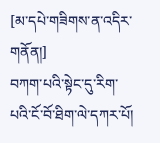[མ་དཔེ་གཟིགས་ན་འདིར་གནོན།]
བཀག་པའི་སྟེང་དུ་རིག་པའི་ངོ་བོ་ཐིག་ལེ་དཀར་པོ།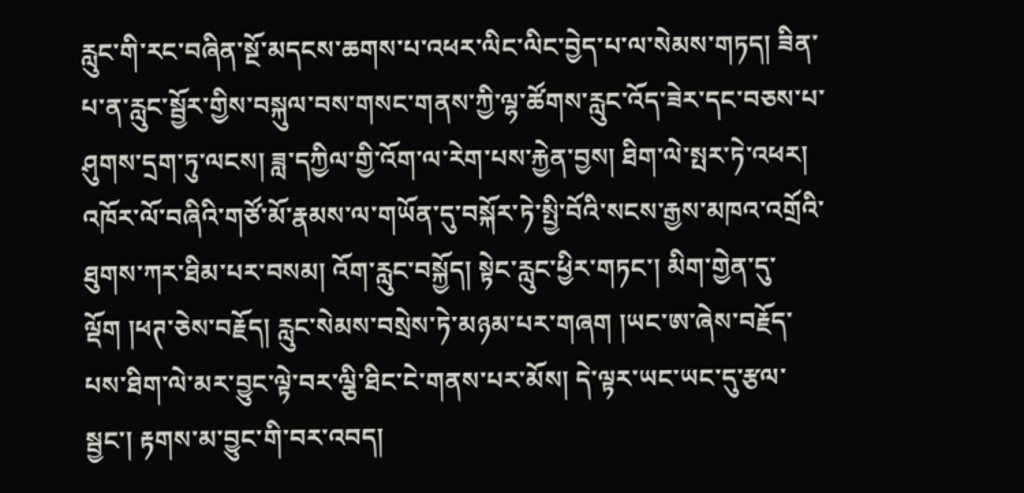རླུང་གི་རང་བཞིན་སྔོ་མདངས་ཆགས་པ་འཕར་ལིང་ལིང་བྱེད་པ་ལ་སེམས་གཏད། ཟིན་པ་ན་རླུང་སྦྱོར་གྱིས་བསྐུལ་བས་གསང་གནས་ཀྱི་ལྷ་ཚོགས་རླུང་འོད་ཟེར་དང་བཅས་པ་ཤུགས་དྲག་ཏུ་ལངས། ཟླ་དཀྱིལ་གྱི་འོག་ལ་རེག་པས་རྐྱེན་བྱས། ཐིག་ལེ་སྤར་ཏེ་འཕར། འཁོར་ལོ་བཞིའི་གཙོ་མོ་རྣམས་ལ་གཡོན་དུ་བསྐོར་ཏེ་སྤྱི་བོའི་སངས་རྒྱས་མཁའ་འགྲོའི་ཐུགས་ཀར་ཐིམ་པར་བསམ། འོག་རླུང་བསྐྱོད། སྟེང་རླུང་ཕྱིར་གཏང་། མིག་གྱེན་དུ་ལྡོག །ཕཊ་ཅེས་བརྗོད། རླུང་སེམས་བསྲེས་ཏེ་མཉམ་པར་གཞག །ཡང་ཨ་ཞེས་བརྗོད་པས་ཐིག་ལེ་མར་བྱུང་ལྟེ་བར་ལྕི་ཐིང་ངེ་གནས་པར་མོས། དེ་ལྟར་ཡང་ཡང་དུ་རྩལ་སྦྱང་། རྟགས་མ་བྱུང་གི་བར་འབད།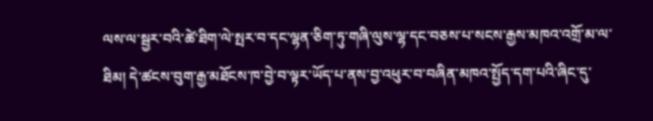ལས་ལ་སྦྱར་བའི་ཚེ་ཐིག་ལེ་སྤར་བ་དང་ལྷན་ཅིག་ཏུ་གཞི་ལུས་ལྷ་དང་བཅས་པ་སངས་རྒྱས་མཁའ་འགྲོ་མ་ལ་ཐིམ། དེ་ཚངས་བུག་རྒྱ་མཐོངས་ཁ་བྱེ་བ་ལྟར་ཡོད་པ་ནས་བྱ་འཕུར་བ་བཞིན་མཁའ་སྤྱོད་དག་པའི་ཞིང་དུ་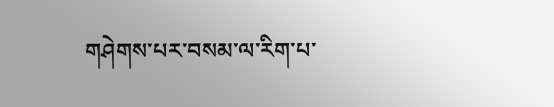གཤེགས་པར་བསམ་ལ་རིག་པ་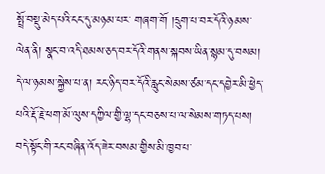སྤྲོ་བསྡུ་མེད་པའི་ངང་དུ་མཉམ་པར་ གཞག་གོ །དྲུག་པ་བར་དོའི་ཉམས་ལེན་ནི། སྣང་བ་འདི་ཐམས་ཅད་བར་དོའི་གནས་སྐབས་ཡིན་སྙམ་དུ་བསམ། དེ་ལ་ཉམས་སྐྱེས་པ་ན། རང་ཉིད་བར་དོའི་རླུང་སེམས་ཙམ་དང་དབྱེར་མི་ཕྱེད་པའི་རྡོ་རྗེ་ཕག་མོ་ལུས་དཀྱིལ་གྱི་ལྷ་དང་བཅས་པ་ལ་སེམས་གཏད་པས། བདེ་སྟོང་གི་རང་བཞིན་འོད་ཟེར་བསམ་གྱིས་མི་ཁྱབ་པ་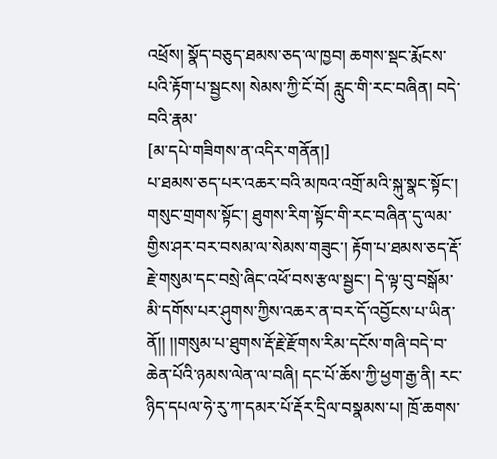འཕྲོས། སྣོད་བཅུད་ཐམས་ཅད་ལ་ཁྱབ། ཆགས་སྡང་རྨོངས་པའི་རྟོག་པ་སྦྱངས། སེམས་ཀྱི་ངོ་བོ། རླུང་གི་རང་བཞིན། བདེ་བའི་རྣམ་
[མ་དཔེ་གཟིགས་ན་འདིར་གནོན།]
པ་ཐམས་ཅད་པར་འཆར་བའི་མཁའ་འགྲོ་མའི་སྐུ་སྣང་སྟོང་། གསུང་གྲགས་སྟོང་། ཐུགས་རིག་སྟོང་གི་རང་བཞིན་དུ་ལམ་གྱིས་ཤར་བར་བསམ་ལ་སེམས་གཟུང་། རྟོག་པ་ཐམས་ཅད་རྡོ་རྗེ་གསུམ་དང་བསྲེ་ཞིང་འཕོ་བས་རྩལ་སྦྱང་། དེ་ལྟ་བུ་བསྒོམ་མི་དགོས་པར་ཤུགས་ཀྱིས་འཆར་ན་བར་དོ་འབྱོངས་པ་ཡིན་ནོ།། །།གསུམ་པ་ཐུགས་རྡོ་རྗེ་རྫོགས་རིམ་དངོས་གཞི་བདེ་བ་ཆེན་པོའི་ཉམས་ལེན་ལ་བཞི། དང་པོ་ཆོས་ཀྱི་ཕྱག་རྒྱ་ནི། རང་ཉིད་དཔལ་ཧེ་རུ་ཀ་དམར་པོ་རྡོར་དྲིལ་བསྣམས་པ། ཁྲོ་ཆགས་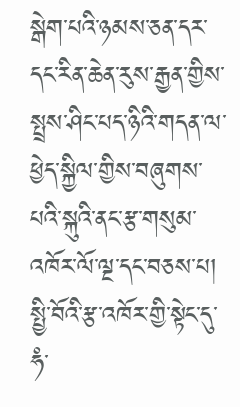སྒེག་པའི་ཉམས་ཅན་དར་དང་རིན་ཆེན་རུས་རྒྱན་གྱིས་སྤྲས་ཤིང་པད་ཉིའི་གདན་ལ་ཕྱེད་སྐྱིལ་གྱིས་བཞུགས་པའི་སྐུའི་ནང་རྩ་གསུམ་འཁོར་ལོ་ལྔ་དང་བཅས་པ། སྤྱི་བོའི་རྩ་འཁོར་གྱི་སྟེང་དུ་ཧཾ་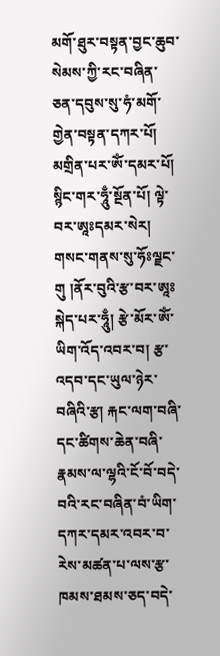མགོ་ཐུར་བསྟན་བྱང་ཆུབ་སེམས་ཀྱི་རང་བཞིན་ཅན་དབུས་སུ་ཧཾ་མགོ་གྱེན་བསྟན་དཀར་པོ། མགྲིན་པར་ཨོཾ་དམར་པོ། སྙིང་གར་ཧཱུྃ་སྔོན་པོ། ལྟེ་བར་ཨཱཿདམར་སེར། གསང་གནས་སུ་ཧོཿལྗང་གུ །ནོར་བུའི་རྩ་བར་ཨཱཿ སྐེད་པར་ཧཱུྃ། རྩེ་མོར་ཨོཾ་ཡིག་འོད་འབར་བ། རྩ་འདབ་དང་ཡུལ་ཉེར་བཞིའི་རྩ། རྐང་ལག་བཞི་དང་ཚིགས་ཆེན་བཞི་རྣམས་ལ་ལྷའི་ངོ་བོ་བདེ་བའི་རང་བཞིན་བཾ་ཡིག་དཀར་དམར་འབར་བ་རེས་མཚན་པ་ལས་རྩ་ཁམས་ཐམས་ཅད་བདེ་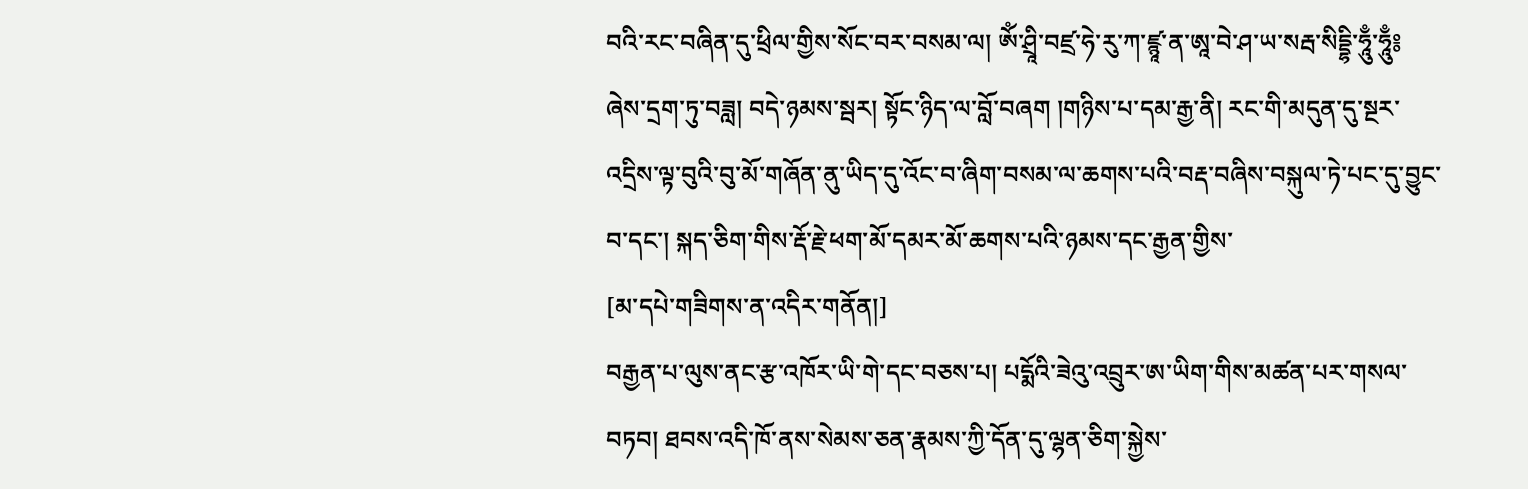བའི་རང་བཞིན་དུ་ཕྲིལ་གྱིས་སོང་བར་བསམ་ལ། ཨོཾ་ཤྲཱི་བཛྲ་ཧེ་རུ་ཀ་ཛྙཱ་ན་ཨཱ་བེ་ཤ་ཡ་སརྦ་སིདྡྷི་ཧཱུྃ་ཧཱུྃ༔ ཞེས་དྲག་ཏུ་བཟླ། བདེ་ཉམས་སྦར། སྟོང་ཉིད་ལ་བློ་བཞག །གཉིས་པ་དམ་རྒྱ་ནི། རང་གི་མདུན་དུ་སྔར་འདྲིས་ལྟ་བུའི་བུ་མོ་གཞོན་ནུ་ཡིད་དུ་འོང་བ་ཞིག་བསམ་ལ་ཆགས་པའི་བརྡ་བཞིས་བསྐུལ་ཏེ་པང་དུ་བྱུང་བ་དང་། སྐད་ཅིག་གིས་རྡོ་རྗེ་ཕག་མོ་དམར་མོ་ཆགས་པའི་ཉམས་དང་རྒྱན་གྱིས་
[མ་དཔེ་གཟིགས་ན་འདིར་གནོན།]
བརྒྱན་པ་ལུས་ནང་རྩ་འཁོར་ཡི་གེ་དང་བཅས་པ། པདྨོའི་ཟེའུ་འབྲུར་ཨ་ཡིག་གིས་མཚན་པར་གསལ་བཏབ། ཐབས་འདི་ཁོ་ནས་སེམས་ཅན་རྣམས་ཀྱི་དོན་དུ་ལྷན་ཅིག་སྐྱེས་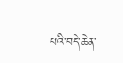པའི་བདེ་ཆེན་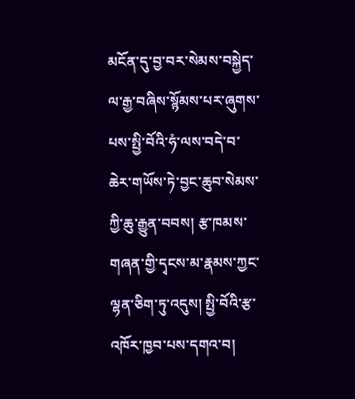མངོན་དུ་བྱ་བར་སེམས་བསྐྱེད་ལ་རྒྱ་བཞིས་སྙོམས་པར་ཞུགས་པས་སྤྱི་བོའི་ཧཾ་ལས་བདེ་བ་ཆེར་གཡོས་ཏེ་བྱང་ཆུབ་སེམས་ཀྱི་ཆུ་རྒྱུན་བབས། རྩ་ཁམས་གཞན་གྱི་དྭངས་མ་རྣམས་ཀྱང་ལྷན་ཅིག་ཏུ་འདུས། སྤྱི་བོའི་རྩ་འཁོར་ཁྱབ་པས་དགའ་བ།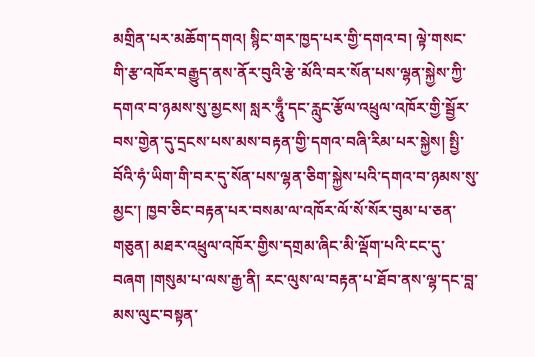མགྲིན་པར་མཆོག་དགའ། སྙིང་གར་ཁྱད་པར་གྱི་དགའ་བ། ལྟེ་གསང་གི་རྩ་འཁོར་བརྒྱུད་ནས་ནོར་བུའི་རྩེ་མོའི་བར་སོན་པས་ལྷན་སྐྱེས་ཀྱི་དགའ་བ་ཉམས་སུ་མྱངས། སླར་ཧཱུྃ་དང་རླུང་རྩོལ་འཕྲུལ་འཁོར་གྱི་སྦྱོར་བས་གྱེན་དུ་དྲངས་པས་མས་བརྟན་གྱི་དགའ་བཞི་རིམ་པར་སྐྱེས། སྤྱི་བོའི་ཧཾ་ཡིག་གི་བར་དུ་སོན་པས་ལྷན་ཅིག་སྐྱེས་པའི་དགའ་བ་ཉམས་སུ་མྱང་། ཁྱབ་ཅིང་བརྟན་པར་བསམ་ལ་འཁོར་ལོ་སོ་སོར་བུམ་པ་ཅན་གཅུན། མཐར་འཕྲུལ་འཁོར་གྱིས་དགྲམ་ཞིང་མི་ལྡོག་པའི་ངང་དུ་བཞག །གསུམ་པ་ལས་རྒྱ་ནི། རང་ལུས་ལ་བརྟན་པ་ཐོབ་ནས་ལྷ་དང་བླ་མས་ལུང་བསྟན་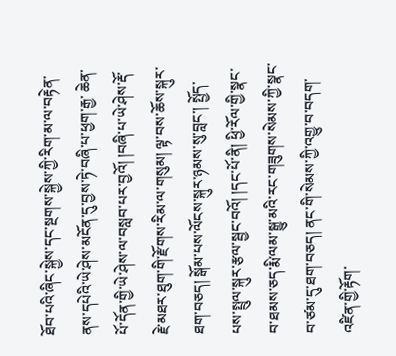ཐོབ་པའི་ཞིང་སྐྱེས་དང་སྔགས་སྐྱེས་ཀྱི་རིག་མ་ལ་བརྟེན་ནས་དཔེའི་ཡེ་ཤེས་མངོན་དུ་བྱས་ཏེ་བཞི་པ་ཕྱག་རྒྱ་ ཆེན་པོ་དོན་གྱི་ཡེ་ཤེས་ལ་བསླབ་པར་བྱའོ། །བཞི་པ་ཡེ་ཤེས་རྡོ་རྗེ་མཐར་ཐུག་གི་རྫོགས་རིམ་ལ་གསུམ། ལྟ་བས་ཆོས་སྐུར་ཐག་བཅད། སྒོམ་པས་ལོངས་སྐུར་ཉམས་སུ་བླང་། སྤྱོད་པས་སྤྲུལ་སྐུར་རྩལ་སྦྱང་བའོ། །དང་པོ་ནི། ཕྱི་རོལ་གྱི་སྣང་བ་ཐམས་ཅད་རྨི་ལམ་སྒྱུ་མའི་རང་གཟུགས་སེམས་ཀྱི་སྣང་བ་ཙམ་དུ་ཐག་བཅད། ནང་གི་སེམས་ཀྱི་འགྱུ་བ་བདག་འཛིན་གྱི་རྟོག་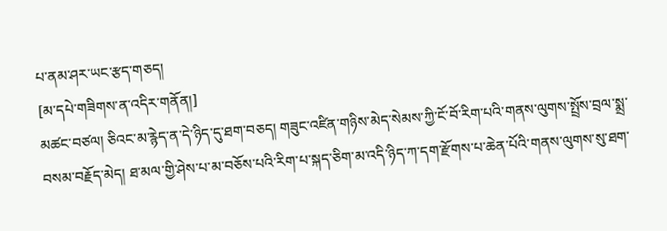པ་ནམ་ཤར་ཡང་རྩད་གཅད།
[མ་དཔེ་གཟིགས་ན་འདིར་གནོན།]
མཚང་བཙལ། ཅིའང་མ་རྙེད་ན་དེ་ཉིད་དུ་ཐག་བཅད། གཟུང་འཛིན་གཉིས་མེད་སེམས་ཀྱི་ངོ་བོ་རིག་པའི་གནས་ལུགས་སྤྲོས་བྲལ་སྨྲ་བསམ་བརྗོད་མེད། ཐ་མལ་གྱི་ཤེས་པ་མ་བཅོས་པའི་རིག་པ་སྐད་ཅིག་མ་འདི་ཉིད་ཀ་དག་རྫོགས་པ་ཆེན་པོའི་གནས་ལུགས་སུ་ཐག་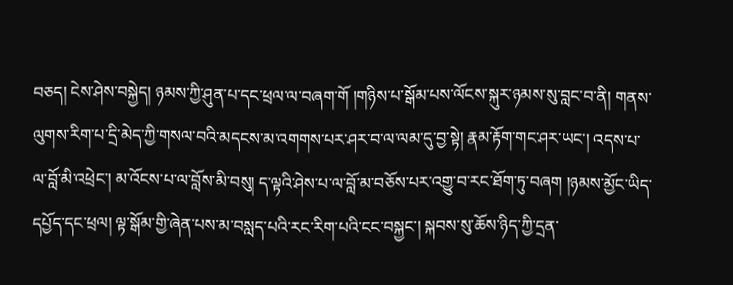བཅད། ངེས་ཤེས་བསྐྱེད། ཉམས་ཀྱི་ཤུན་པ་དང་ཕྲལ་ལ་བཞག་གོ །གཉིས་པ་སྒོམ་པས་ལོངས་སྐུར་ཉམས་སུ་བླང་བ་ནི། གནས་ལུགས་རིག་པ་དྲི་མེད་ཀྱི་གསལ་བའི་མདངས་མ་འགགས་པར་ཤར་བ་ལ་ལམ་དུ་བྱ་སྟེ། རྣམ་རྟོག་གང་ཤར་ཡང་། འདས་པ་ལ་བློ་མི་འཕྲེང་། མ་འོངས་པ་ལ་བློས་མི་བསུ། ད་ལྟའི་ཤེས་པ་ལ་བློ་མ་བཅོས་པར་འགྱུ་བ་རང་ཐོག་ཏུ་བཞག །ཉམས་མྱོང་ཡིད་དཔྱོད་དང་ཕྲལ། ལྟ་སྒོམ་གྱི་ཞེན་པས་མ་བསླད་པའི་རང་རིག་པའི་ངང་བསྐྱང་། སྐབས་སུ་ཆོས་ཉིད་ཀྱི་དྲན་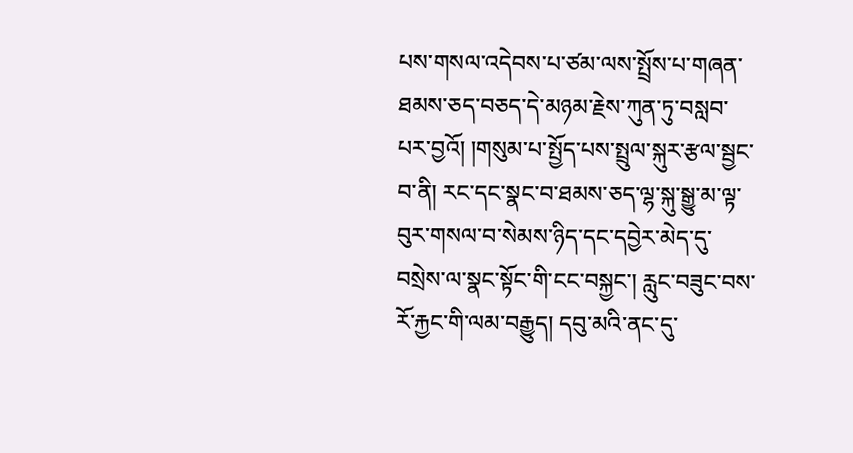པས་གསལ་འདེབས་པ་ཙམ་ལས་སྤྲོས་པ་གཞན་ཐམས་ཅད་བཅད་དེ་མཉམ་རྗེས་ཀུན་ཏུ་བསླབ་པར་བྱའོ། །གསུམ་པ་སྤྱོད་པས་སྤྲུལ་སྐུར་རྩལ་སྦྱང་བ་ནི། རང་དང་སྣང་བ་ཐམས་ཅད་ལྷ་སྐུ་སྒྱུ་མ་ལྟ་བུར་གསལ་བ་སེམས་ཉིད་དང་དབྱེར་མེད་དུ་བསྲེས་ལ་སྣང་སྟོང་གི་ངང་བསྐྱང་། རླུང་བཟུང་བས་རོ་རྐྱང་གི་ལམ་བརྒྱུད། དབུ་མའི་ནང་དུ་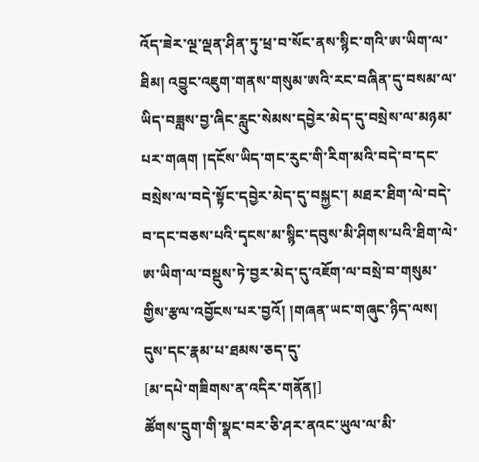འོད་ཟེར་ལྔ་ལྡན་ཤིན་ཏུ་ཕྲ་བ་སོང་ནས་སྙིང་གའི་ཨ་ཡིག་ལ་ཐིམ། འབྱུང་འཇུག་གནས་གསུམ་ཨའི་རང་བཞིན་དུ་བསམ་ལ་ཡིད་བཟླས་བྱ་ཞིང་རླུང་སེམས་དབྱེར་མེད་དུ་བསྲེས་ལ་མཉམ་པར་གཞག །དངོས་ཡིད་གང་རུང་གི་རིག་མའི་བདེ་བ་དང་བསྲེས་ལ་བདེ་སྟོང་དབྱེར་མེད་དུ་བསྐྱང་། མཐར་ཐིག་ལེ་བདེ་བ་དང་བཅས་པའི་དྭངས་མ་སྙིང་དབུས་མི་ཤིགས་པའི་ཐིག་ལེ་ཨ་ཡིག་ལ་བསྡུས་ཏེ་བྱར་མེད་དུ་འཇོག་ལ་བསྲེ་བ་གསུམ་གྱིས་རྩལ་འབྱོངས་པར་བྱའོ། །གཞན་ཡང་གཞུང་ཉིད་ལས། དུས་དང་རྣམ་པ་ཐམས་ཅད་དུ་
[མ་དཔེ་གཟིགས་ན་འདིར་གནོན།]
ཚོགས་དྲུག་གི་སྣང་བར་ཅི་ཤར་ནའང་ཡུལ་ལ་མི་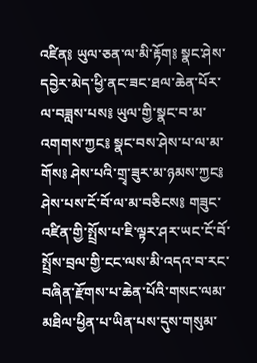འཛིན༔ ཡུལ་ཅན་ལ་མི་རྟོག༔ སྣང་ཤེས་དབྱེར་མེད་ཕྱི་ནང་ཟང་ཐལ་ཆེན་པོར་ལ་བཟླས་པས༔ ཡུལ་གྱི་སྣང་བ་མ་འགགས་ཀྱང༔ སྣང་བས་ཤེས་པ་ལ་མ་གོས༔ ཤེས་པའི་གྲྭ་ཟུར་མ་ཉམས་ཀྱང༔ ཤེས་པས་ངོ་བོ་ལ་མ་བཅིངས༔ གཟུང་འཛིན་གྱི་སྤྲོས་པ་ཇི་ལྟར་ཤར་ཡང་ངོ་བོ་སྤྲོས་བྲལ་གྱི་ངང་ལས་མི་འདའ་བ་རང་བཞིན་རྫོགས་པ་ཆེན་པོའི་གསང་ལམ་མཐིལ་ཕྱིན་པ་ཡིན་པས་དུས་གསུམ་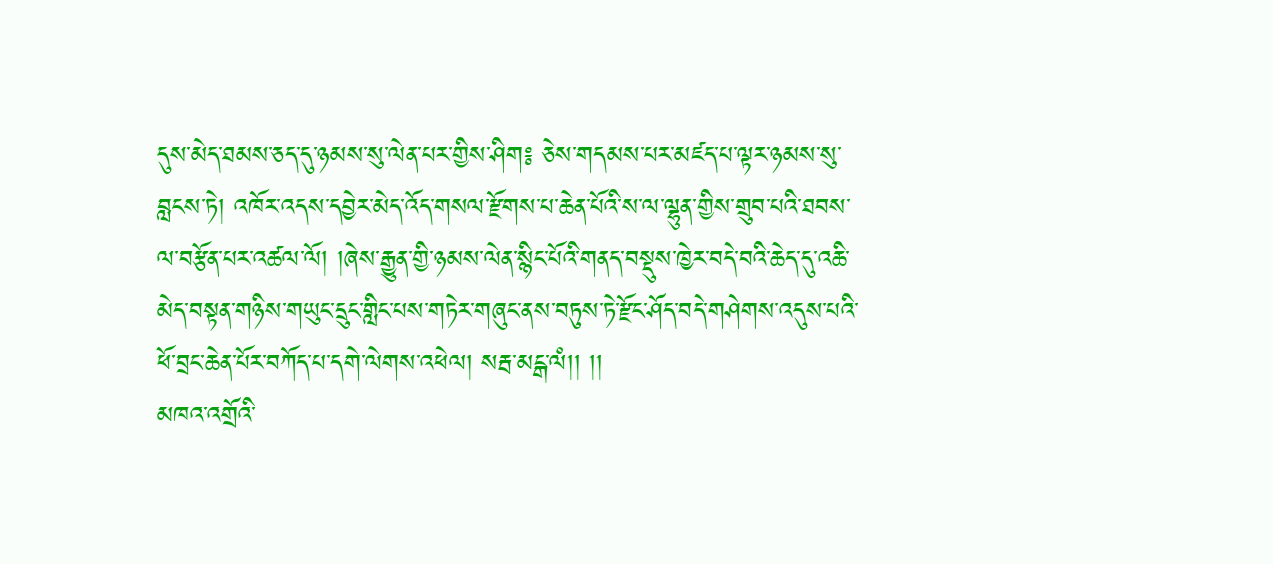དུས་མེད་ཐམས་ཅད་དུ་ཉམས་སུ་ལེན་པར་གྱིས་ཤིག༔ ཅེས་གདམས་པར་མཛད་པ་ལྟར་ཉམས་སུ་བླངས་ཏེ། འཁོར་འདས་དབྱེར་མེད་འོད་གསལ་རྫོགས་པ་ཆེན་པོའི་ས་ལ་ལྷུན་གྱིས་གྲུབ་པའི་ཐབས་ལ་བརྩོན་པར་འཚལ་ལོ། །ཞེས་རྒྱུན་གྱི་ཉམས་ལེན་སྙིང་པོའི་གནད་བསྡུས་ཁྱེར་བདེ་བའི་ཆེད་དུ་འཆི་མེད་བསྟན་གཉིས་གཡུང་དྲུང་གླིང་པས་གཏེར་གཞུང་ནས་བཏུས་ཏེ་རྫོང་ཤོད་བདེ་གཤེགས་འདུས་པའི་ཕོ་བྲང་ཆེན་པོར་བཀོད་པ་དགེ་ལེགས་འཕེལ། སརྦ་མངྒ་ལཾ།། །།
མཁའ་འགྲོའི་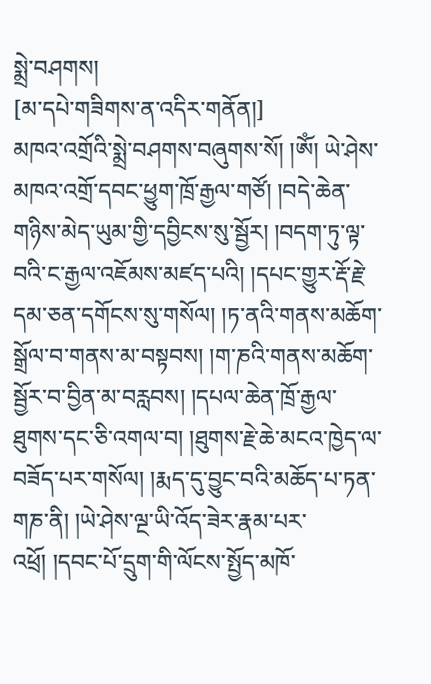སྨྲེ་བཤགས།
[མ་དཔེ་གཟིགས་ན་འདིར་གནོན།]
མཁའ་འགྲོའི་སྨྲེ་བཤགས་བཞུགས་སོ། །ཨོཾ། ཡེ་ཤེས་མཁའ་འགྲོ་དབང་ཕྱུག་ཁྲོ་རྒྱལ་གཙོ། །བདེ་ཆེན་གཉིས་མེད་ཡུམ་གྱི་དབྱིངས་སུ་སྦྱོར། །བདག་ཏུ་ལྟ་བའི་ང་རྒྱལ་འཇོམས་མཛད་པའི། །དཔང་གྱུར་རྡོ་རྗེ་དམ་ཅན་དགོངས་སུ་གསོལ། །ཏ་ནའི་གནས་མཆོག་སྒྲོལ་བ་གནས་མ་བསྟབས། །ག་ཎའི་གནས་མཆོག་སྦྱོར་བ་བྱིན་མ་བརླབས། །དཔལ་ཆེན་ཁྲོ་རྒྱལ་ཐུགས་དང་ཅི་འགལ་བ། །ཐུགས་རྗེ་ཆེ་མངའ་ཁྱེད་ལ་བཟོད་པར་གསོལ། །རྨད་དུ་བྱུང་བའི་མཆོད་པ་ཏན་གཎ་ནི། །ཡེ་ཤེས་ལྔ་ཡི་འོད་ཟེར་རྣམ་པར་འཕྲོ། །དབང་པོ་དྲུག་གི་ལོངས་སྤྱོད་མཁོ་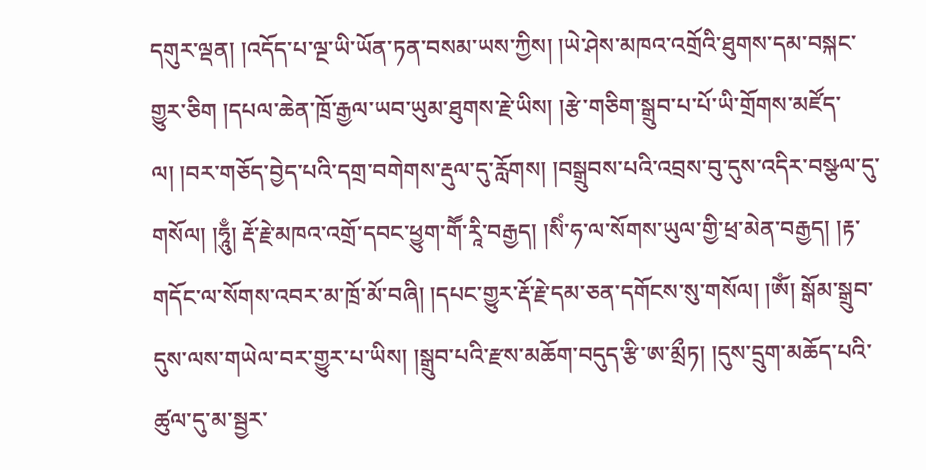དགུར་ལྡན། །འདོད་པ་ལྔ་ཡི་ཡོན་ཏན་བསམ་ཡས་ཀྱིས། །ཡེ་ཤེས་མཁའ་འགྲོའི་ཐུགས་དམ་བསྐང་གྱུར་ཅིག །དཔལ་ཆེན་ཁྲོ་རྒྱལ་ཡབ་ཡུམ་ཐུགས་རྗེ་ཡིས། །རྩེ་གཅིག་སྒྲུབ་པ་པོ་ཡི་གྲོགས་མཛོད་ལ། །བར་གཅོད་བྱེད་པའི་དགྲ་བགེགས་རྡུལ་དུ་རློགས། །བསྒྲུབས་པའི་འབྲས་བུ་དུས་འདིར་བསྩལ་དུ་གསོལ། །ཧཱུྃ། རྡོ་རྗེ་མཁའ་འགྲོ་དབང་ཕྱུག་གཽ་རཱི་བརྒྱད། །སིཾ་ཧ་ལ་སོགས་ཡུལ་གྱི་ཕྲ་མེན་བརྒྱད། །རྟ་གདོང་ལ་སོགས་འབར་མ་ཁྲོ་མོ་བཞི། །དཔང་གྱུར་རྡོ་རྗེ་དམ་ཅན་དགོངས་སུ་གསོལ། །ཨོཾ། སྒོམ་སྒྲུབ་དུས་ལས་གཡེལ་བར་གྱུར་པ་ཡིས། །སྒྲུབ་པའི་རྫས་མཆོག་བདུད་རྩི་ཨ་མྲྀཏ། །དུས་དྲུག་མཆོད་པའི་ཚུལ་དུ་མ་སྦྱར་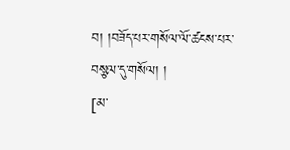བ། །བཟོད་པར་གསོལ་ལོ་ཚངས་པར་བསྩལ་དུ་གསོལ། །
[མ་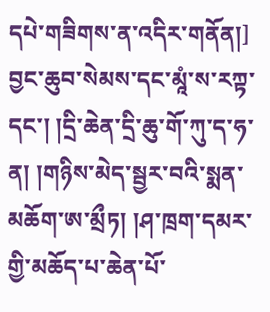དཔེ་གཟིགས་ན་འདིར་གནོན།]
བྱང་ཆུབ་སེམས་དང་མཱཾ་ས་རཀྟ་དང་། །དྲི་ཆེན་དྲི་ཆུ་གོ་ཀུ་ད་ཧ་ན། །གཉིས་མེད་སྦྱར་བའི་སྨན་མཆོག་ཨ་མྲྀཏ། །ཤ་ཁྲག་དམར་གྱི་མཆོད་པ་ཆེན་པོ་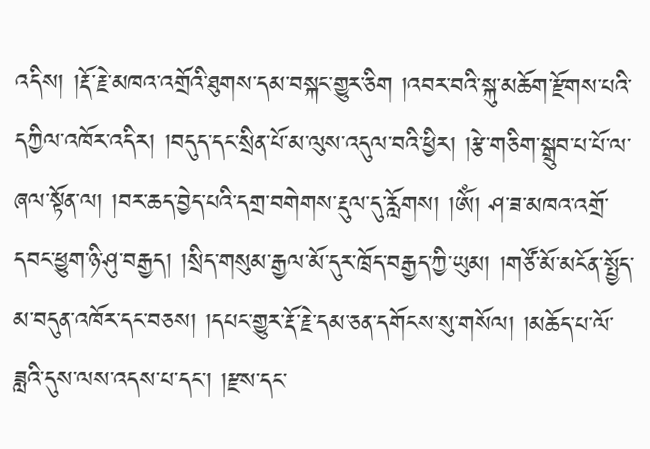འདིས། །རྡོ་རྗེ་མཁའ་འགྲོའི་ཐུགས་དམ་བསྐང་གྱུར་ཅིག །འབར་བའི་སྐུ་མཆོག་རྫོགས་པའི་དཀྱིལ་འཁོར་འདིར། །བདུད་དང་སྲིན་པོ་མ་ལུས་འདུལ་བའི་ཕྱིར། །རྩེ་གཅིག་སྒྲུབ་པ་པོ་ལ་ཞལ་སྟོན་ལ། །བར་ཆད་བྱེད་པའི་དགྲ་བགེགས་རྡུལ་དུ་རློགས། །ཨོཾ། ཤ་ཟ་མཁའ་འགྲོ་དབང་ཕྱུག་ཉི་ཤུ་བརྒྱད། །སྲིད་གསུམ་རྒྱལ་མོ་དུར་ཁྲོད་བརྒྱད་ཀྱི་ཡུམ། །གཙོ་མོ་མངོན་སྤྱོད་མ་བདུན་འཁོར་དང་བཅས། །དཔང་གྱུར་རྡོ་རྗེ་དམ་ཅན་དགོངས་སུ་གསོལ། །མཆོད་པ་ལོ་ཟླའི་དུས་ལས་འདས་པ་དང་། །རྫས་དང་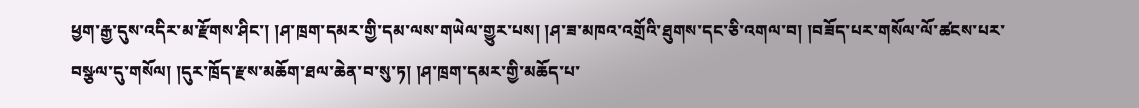ཕྱག་རྒྱ་དུས་འདིར་མ་རྫོགས་ཤིང་། །ཤ་ཁྲག་དམར་གྱི་དམ་ལས་གཡེལ་གྱུར་པས། །ཤ་ཟ་མཁའ་འགྲོའི་ཐུགས་དང་ཅི་འགལ་བ། །བཟོད་པར་གསོལ་ལོ་ཚངས་པར་བསྩལ་དུ་གསོལ། །དུར་ཁྲོད་རྫས་མཆོག་ཐལ་ཆེན་བ་སུ་ཏ། །ཤ་ཁྲག་དམར་གྱི་མཆོད་པ་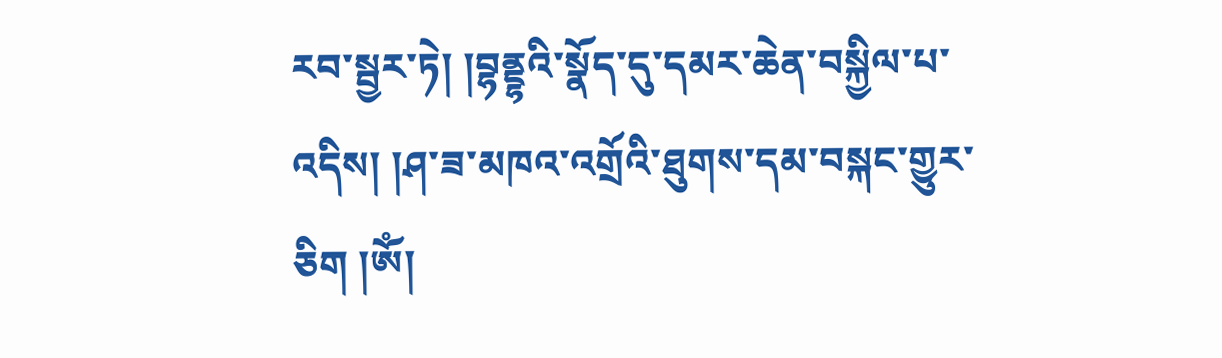རབ་སྦྱར་ཏེ། །བྷནྡྷའི་སྣོད་དུ་དམར་ཆེན་བསྐྱིལ་པ་འདིས། །ཤ་ཟ་མཁའ་འགྲོའི་ཐུགས་དམ་བསྐང་གྱུར་ཅིག །ཨོཾ།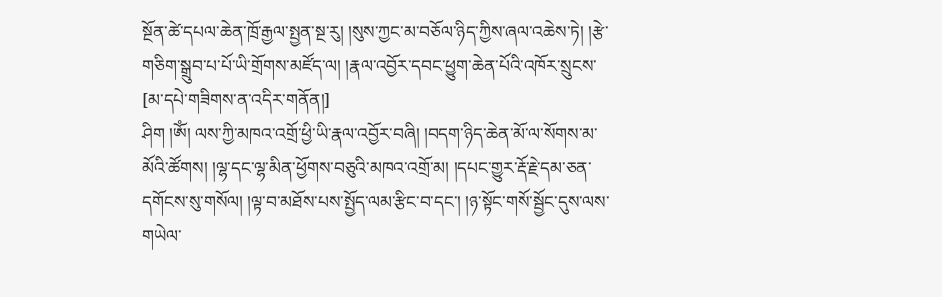སྔོན་ཚེ་དཔལ་ཆེན་ཁྲོ་རྒྱལ་སྤྱན་སྔ་རུ། །སུས་ཀྱང་མ་བཅོལ་ཉིད་ཀྱིས་ཞལ་འཆེས་ཏེ། །རྩེ་གཅིག་སྒྲུབ་པ་པོ་ཡི་གྲོགས་མཛོད་ལ། །རྣལ་འབྱོར་དབང་ཕྱུག་ཆེན་པོའི་འཁོར་སྲུངས་
[མ་དཔེ་གཟིགས་ན་འདིར་གནོན།]
ཤིག །ཨོཾ། ལས་ཀྱི་མཁའ་འགྲོ་ཕྱི་ཡི་རྣལ་འབྱོར་བཞི། །བདག་ཉིད་ཆེན་མོ་ལ་སོགས་མ་མོའི་ཚོགས། །ལྷ་དང་ལྷ་མིན་ཕྱོགས་བཅུའི་མཁའ་འགྲོ་མ། །དཔང་གྱུར་རྡོ་རྗེ་དམ་ཅན་དགོངས་སུ་གསོལ། །ལྟ་བ་མཐོས་པས་སྤྱོད་ལམ་རྩིང་བ་དང་། །ཉ་སྟོང་གསོ་སྦྱོང་དུས་ལས་གཡེལ་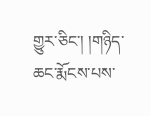གྱུར་ཅིང་། །གཉིད་ཆང་རྨོངས་པས་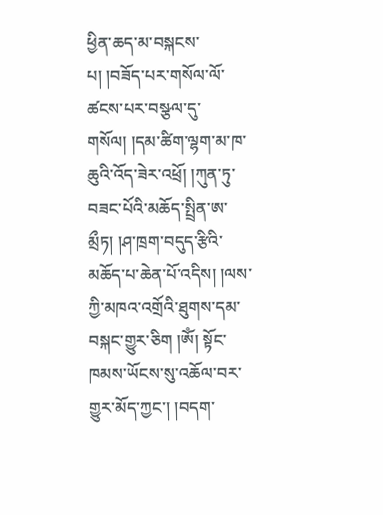ཕྱིན་ཆད་མ་བསྐངས་པ། །བཟོད་པར་གསོལ་ལོ་ཚངས་པར་བསྩལ་དུ་གསོལ། །དམ་ཚིག་ལྷག་མ་ཁ་ཆུའི་འོད་ཟེར་འཕྲོ། །ཀུན་ཏུ་བཟང་པོའི་མཆོད་སྤྲིན་ཨ་མྲྀཏ། །ཤ་ཁྲག་བདུད་རྩིའི་མཆོད་པ་ཆེན་པོ་འདིས། །ལས་ཀྱི་མཁའ་འགྲོའི་ཐུགས་དམ་བསྐང་གྱུར་ཅིག །ཨོཾ། སྟོང་ཁམས་ཡོངས་སུ་འཆོལ་བར་གྱུར་མོད་ཀྱང་། །བདག་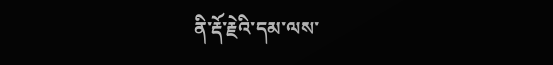ནི་རྡོ་རྗེའི་དམ་ལས་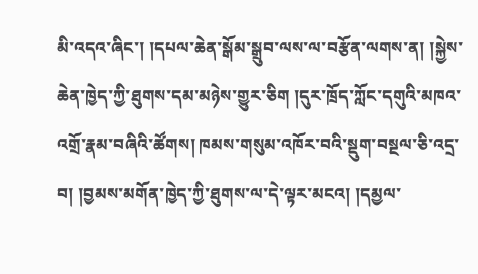མི་འདའ་ཞིང་། །དཔལ་ཆེན་སྒོམ་སྒྲུབ་ལས་ལ་བརྩོན་ལགས་ན། །སྐྱེས་ཆེན་ཁྱེད་ཀྱི་ཐུགས་དམ་མཉེས་གྱུར་ཅིག །དུར་ཁྲོད་ཀློང་དགུའི་མཁའ་འགྲོ་རྣམ་བཞིའི་ཚོགས། ཁམས་གསུམ་འཁོར་བའི་སྡུག་བསྔལ་ཅི་འདྲ་བ། །བྱམས་མགོན་ཁྱེད་ཀྱི་ཐུགས་ལ་དེ་ལྟར་མངའ། །དམྱལ་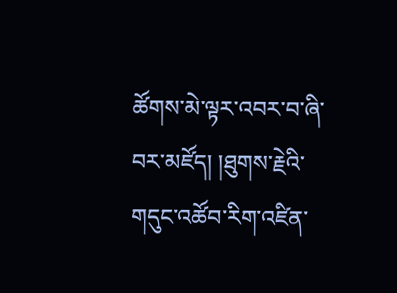ཚོགས་མེ་ལྟར་འབར་བ་ཞི་བར་མཛོད། །ཐུགས་རྗེའི་གདུང་འཚོབ་རིག་འཛིན་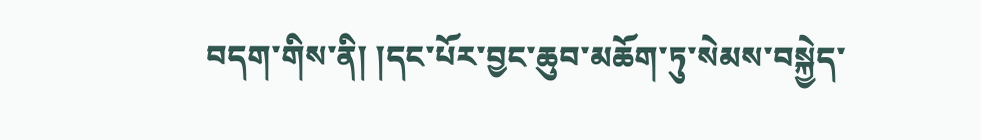བདག་གིས་ནི། །དང་པོར་བྱང་ཆུབ་མཆོག་ཏུ་སེམས་བསྐྱེད་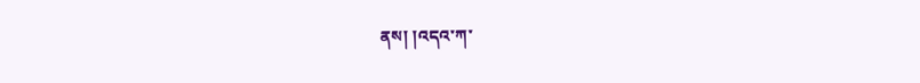ནས། །འདའ་ཀ་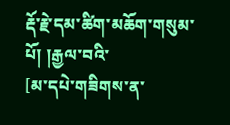རྡོ་རྗེ་དམ་ཚིག་མཆོག་གསུམ་པོ། །རྒྱལ་བའི་
[མ་དཔེ་གཟིགས་ན་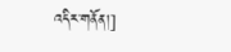འདིར་གནོན།]